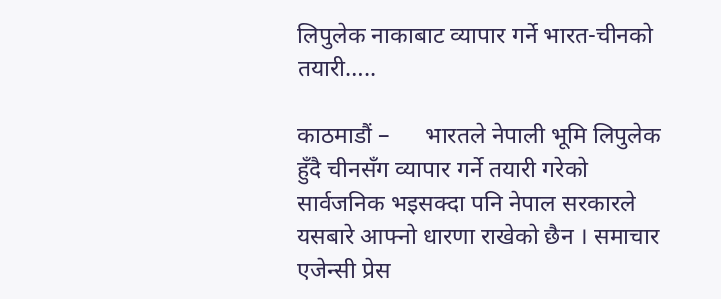लिपुलेक नाकाबाट व्यापार गर्ने भारत-चीनको तयारी…..

काठमाडौं –      भारतले नेपाली भूमि लिपुलेक हुँदै चीनसँग व्यापार गर्ने तयारी गरेको सार्वजनिक भइसक्दा पनि नेपाल सरकारले यसबारे आफ्नो धारणा राखेको छैन । समाचार एजेन्सी प्रेस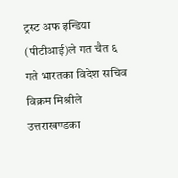ट्रस्ट अफ इन्डिया (पीटीआई)ले गत चैत ६ गते भारतका विदेश सचिव विक्रम मिश्रीले उत्तराखण्डका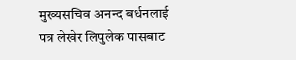मुख्यसचिव अनन्द बर्धनलाई पत्र लेखेर लिपुलेक पासबाट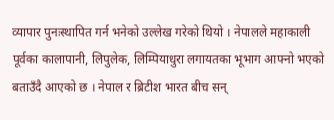व्यापार पुनःस्थापित गर्न भनेको उल्लेख गरेको थियो । नेपालले महाकाली पूर्वका कालापानी, लिपुलेक, लिम्पियाधुरा लगायतका भूभाग आफ्नो भएको बताउँदै आएको छ । नेपाल र ब्रिटीश भारत बीच सन्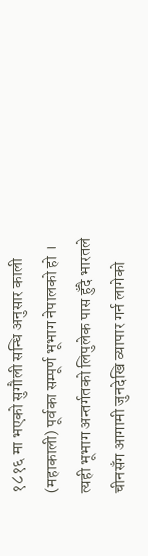१८१६ मा भएको सुगौली सन्धि अनुसार काली (महाकाली) पूर्वका सम्पूर्ण भूभाग नेपालको हो । त्यही भूभाग अन्तर्गतको लिपुलेक पास हुँदै भारतले चीनसँग आगामी जुनदेखि व्यापार गर्न लागेको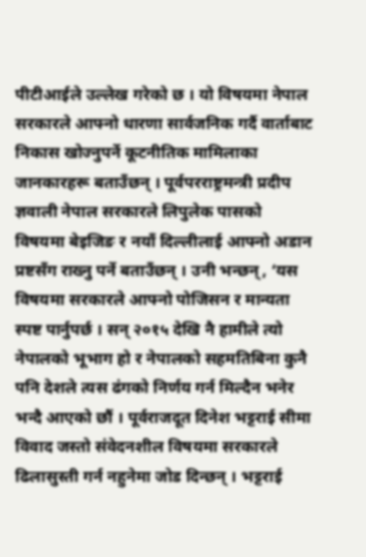पीटीआईले उल्लेख गरेको छ । यो विषयमा नेपाल सरकारले आफ्नो धारणा सार्वजनिक गर्दै वार्ताबाट निकास खोज्नुपर्ने कूटनीतिक मामिलाका जानकारहरू बताउँछन् । पूर्वपरराष्ट्रमन्त्री प्रदीप ज्ञवाली नेपाल सरकारले लिपुलेक पासको विषयमा बेइजिङ र नयाँ दिल्लीलाई आफ्नो अडान प्रष्टसँग राख्नु पर्ने बताउँछन् । उनी भन्छन्, ‘यस विषयमा सरकारले आफ्नो पोजिसन र मान्यता स्पष्ट पार्नुपर्छ । सन् २०१५ देखि नै हामीले त्यो नेपालको भूभाग हो र नेपालको सहमतिबिना कुनै पनि देशले त्यस ढंगको निर्णय गर्न मिल्दैन भनेर भन्दै आएको छौं । पूर्वराजदूत दिनेश भट्टराई सीमा विवाद जस्तो संवेदनशील विषयमा सरकारले ढिलासुस्ती गर्न नहुनेमा जोड दिन्छन् । भट्टराई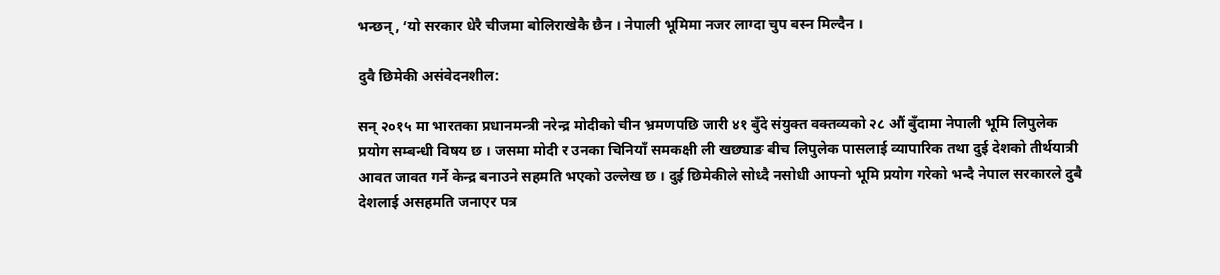भन्छन्, ‘यो सरकार धेरै चीजमा बोलिराखेकै छैन । नेपाली भूमिमा नजर लाग्दा चुप बस्न मिल्दैन ।

दुवै छिमेकी असंवेदनशील:

सन् २०१५ मा भारतका प्रधानमन्त्री नरेन्द्र मोदीको चीन भ्रमणपछि जारी ४१ बुँदे संयुक्त वक्तव्यको २८ औं बुँदामा नेपाली भूमि लिपुलेक प्रयोग सम्बन्धी विषय छ । जसमा मोदी र उनका चिनियाँ समकक्षी ली खछ्याङ बीच लिपुलेक पासलाई व्यापारिक तथा दुई देशको तीर्थयात्री आवत जावत गर्ने केन्द्र बनाउने सहमति भएको उल्लेख छ । दुई छिमेकीले सोध्दै नसोधी आफ्नो भूमि प्रयोग गरेको भन्दै नेपाल सरकारले दुबै देशलाई असहमति जनाएर पत्र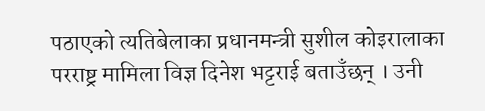पठाएको त्यतिबेलाका प्रधानमन्त्री सुशील कोइरालाका परराष्ट्र मामिला विज्ञ दिनेश भट्टराई बताउँछन् । उनी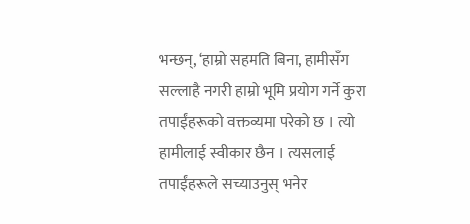भन्छन्, ‘हाम्रो सहमति बिना, हामीसँग सल्लाहै नगरी हाम्रो भूमि प्रयोग गर्ने कुरा तपाईंहरूको वक्तव्यमा परेको छ । त्यो हामीलाई स्वीकार छैन । त्यसलाई तपाईंहरूले सच्याउनुस् भनेर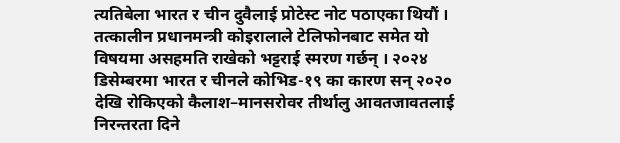त्यतिबेला भारत र चीन दुवैलाई प्रोटेस्ट नोट पठाएका थियौं । तत्कालीन प्रधानमन्त्री कोइरालाले टेलिफोनबाट समेत यो विषयमा असहमति राखेको भट्टराई स्मरण गर्छन् । २०२४ डिसेम्बरमा भारत र चीनले कोभिड-१९ का कारण सन् २०२० देखि रोकिएको कैलाश–मानसरोवर तीर्थालु आवतजावतलाई निरन्तरता दिने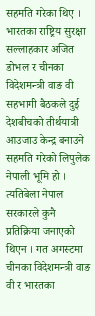सहमति गरेका थिए । भारतका राष्ट्रिय सुरक्षा सल्लाहकार अजित डोभल र चीनका विदेशमन्त्री वाङ वी सहभागी बैठकले दुई देशबीचको तीर्थयात्री आउजाउ केन्द्र बनाउने सहमति गरेको लिपुलेक नेपाली भूमि हो । त्यतिबेला नेपाल सरकारले कुनै प्रतिक्रिया जनाएको थिएन । गत अगस्टमा चीनका विदेशमन्त्री वाङ वी र भारतका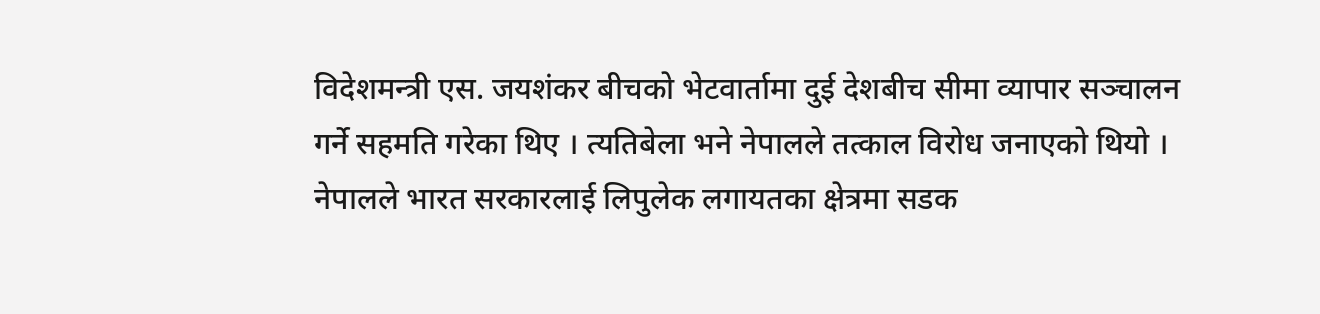विदेशमन्त्री एस. जयशंकर बीचको भेटवार्तामा दुई देशबीच सीमा व्यापार सञ्चालन गर्ने सहमति गरेका थिए । त्यतिबेला भने नेपालले तत्काल विरोध जनाएको थियो । नेपालले भारत सरकारलाई लिपुलेक लगायतका क्षेत्रमा सडक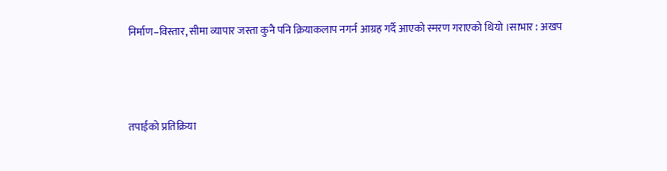निर्माण–विस्तार, सीमा व्यापार जस्ता कुनै पनि क्रियाकलाप नगर्न आग्रह गर्दै आएको स्मरण गराएको थियो ।साभार : अखप



तपाईको प्रतिक्रिया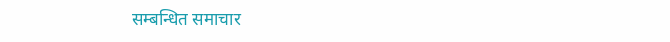सम्बन्धित समाचार